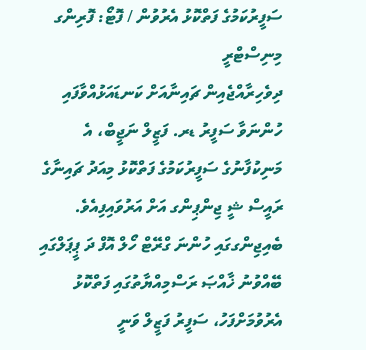ސަފީރުކަމުގެ ފަތްކޮޅު އެރުވުން / ފޮޓޯ: ފޮރިންގ މިނިސްޓްރީ
ދިވެހިރާއްޖެއިން ޗައިނާއަށް ކަނޑައަޅުއްވާފައި ހުންނަވާ ސަފީރު ޑރ. ފަޒީލް ނަޖީބް، އެ މަނިކުފާނުގެ ސަފީރުކަމުގެ ފަތްކޮޅު މިއަދު ޗައިނާގެ ރައީސް ޝީ ޖިންޕިންގ އަށް އަރުވައިފިއެވެ.
ބެއިޖިންގގައި ހުންނަ ގްރޭޓް ހޯލް އޮފް ދަ ޕީޕަލްގައި ބޭއްވުނު ޚާއްޞަ ރަސްމިއްޔާތުގައި ފަތްކޮޅު އެރުވުމަށްފަހު، ސަފީރު ފަޒީލް ވަނީ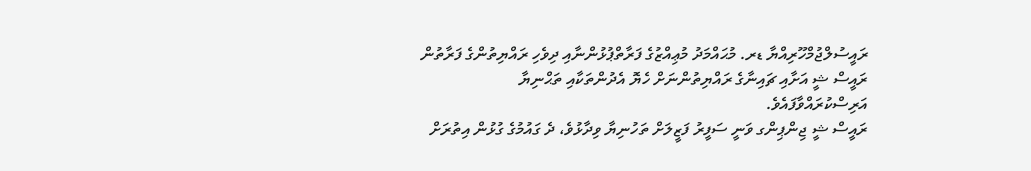ރައީސުލްޖުމްހޫރިއްޔާ ޑރ. މުޙައްމަދު މުޢިއްޒުގެ ފަރާތްޕުޅުންނާއި ދިވެހި ރައްޔިތުންގެ ފަރާތުން ރައީސް ޝީ އަށާއި ޗައިނާގެ ރައްޔިތުންނަށް ހެޔޮ އެދުންތަކާއި ތަޙްނިޔާ އަރިސްކުރައްވާފައެވެ.
ރައީސް ޝީ ޖިންޕިންގ ވަނީ ސަފީރު ފަޒީލަށް ތަހުނިޔާ ވިދާޅުވެ، ދެ ގައުމުގެ ގުޅުން އިތުރަށް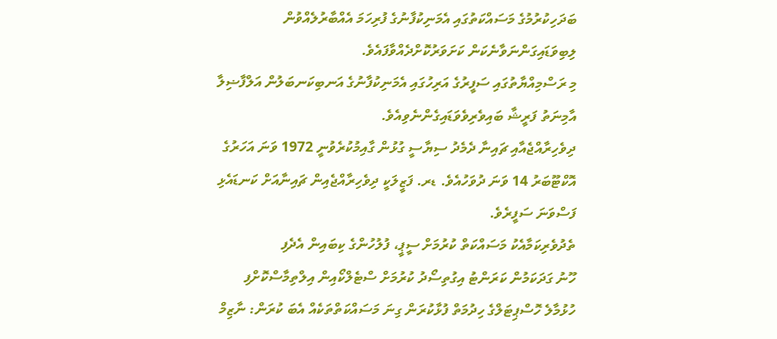ބަދަހިކުރުމުގެ މަސައްކަތުގައި އެމަނިކުފާނުގެ ފުރިހަމަ އެއްބާރުލެއްވުން ލިބިވަޑައިގަންނަވާނެކަން ކަށަވަރުކޮށްދެއްވާފައެވެ.
މި ރަސްމިއްޔާތުގައި ސަފީރުގެ އަރިހުގައި އެމަނިކުފާނުގެ އަނބިކަނބަލުން އަލްފާޟިލާ އާމިނަތު ފަރީޝާ ބައިވެރިވެވަޑައިގެންނެވިއެވެ.
ދިވެހިރާއްޖެއާއި ޗައިނާ ދެމެދު ސިޔާސީ ގުޅުން ގާއިމުކުރެވުނީ 1972 ވަނަ އަހަރުގެ އޮކްޓޫބަރު 14 ވަނަ ދުވަހުއެވެ. ޑރ. ފަޒީލަކީ ދިވެހިރާއްޖެއިން ޗައިނާއަށް ކަނޑައެޅި ފަސްވަނަ ސަފީރެވެ.
ތެދުވެރިކަމާއެކު މަސައްކަތް ކުރުމަށް ސީޕީ، ފުލުހުންގެ ކިބައިން އެދެފި
ހޫނު ގަދަކަމުން ކަރަންޓު އިގުތިސޯދު ކުރުމަށް ސްޓެލްކޯއިން އިލްތިމާސްކޮށްފި
ހުޅުމާލެ ހޮސްޕިޓަލްގެ ހިދުމަތް ފުޅާކުރަން ގިނަ މަސައްކަތްތަކެއް އެބަ ކުރަން: ނާޒިމް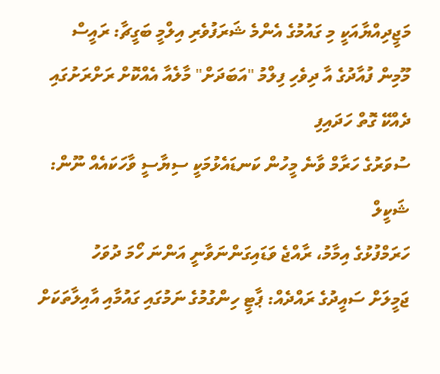މަޖީދިއްޔާއަކީ މި ގައުމުގެ އެންމެ ޝަރަފުވެރި އިލްމީ ބަގީޗާ: ރައީސް
މޫމިން ފުއާދުގެ އާ ދިވެހި ފިލްމު "އަބަދަށް" މާލެއާ އެއްކޮށް ރަށްރަށުގައި ދެއްކޭ ގޮތް ހަދައިފި
ސުވަރުގެ ހަރާމް ވާނެ މީހުން ކަނޑައެޅުމަކީ ސިޔާސީ ވާހަކައެއް ނޫން: ޝަކީލް
ހަރަމްފުޅުގެ އިމާމު، ރާއްޖެ ވަޑައިގަންނަވާނީ އަންނަ ހޯމަ ދުވަހު
ޖަމީލަށް ސައީދުގެ ރައްދެއް: ޕާޓީ ހިންގުމުގެ ނަމުގައި ގައުމާއި އާއިލާތަކަށް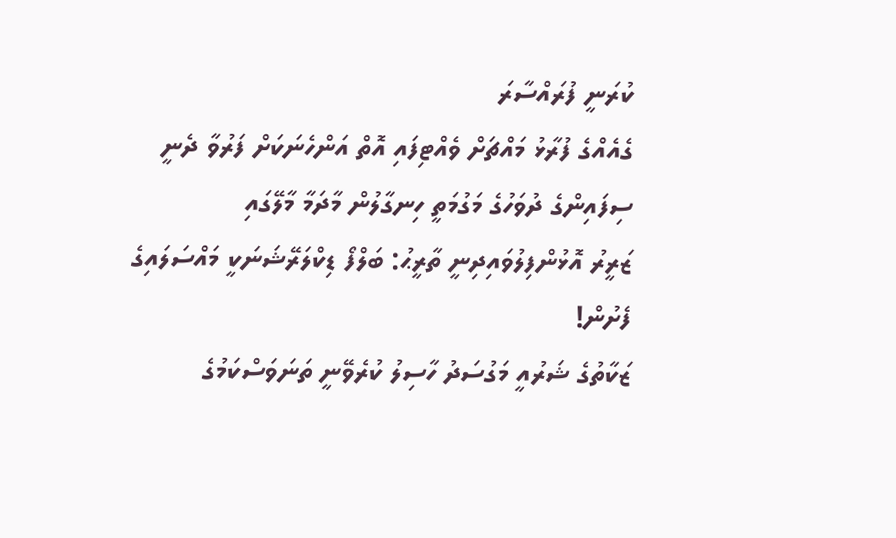ކުރަނީ ފުރައްސާރަ
ގެއެއްގެ ފުރާޅު މައްޗަށް ވެއްޓިފައި އޮތް އަންހެނަކަށް ފަރުވާ ދެނީ
ސިފައިންގެ ދުވަހުގެ މަގުމަތީ ހިނގާލުން މާދަމާ މާލޭގައި
ޒަރީރު އޮޅުންފިލުވައިދިނީ ތާރީޙު: ބަލްފޯ ޑިކްލަރޭޝަނަކީ މައްސަލައިގެ ފެށުން!
ޒަކާތުގެ ޝަރުއީ މަގުސަދު ހާސިލު ކުރެވޭނީ ތަނަވަސްކަމުގެ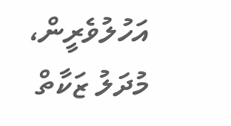އަހުލުވެރީން، މުދަލު ޒަކާތް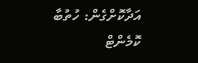އަދާކޮށްގެން: ހުތުބާ
ކޮމެންޓް